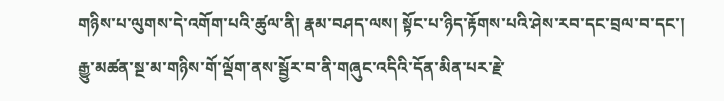གཉིས་པ་ལུགས་དེ་འགོག་པའི་ཚུལ་ནི། རྣམ་བཤད་ལས། སྟོང་པ་ཉིད་རྟོགས་པའི་ཤེས་རབ་དང་བྲལ་བ་དང་། རྒྱུ་མཚན་སྔ་མ་གཉིས་གོ་ལྡོག་ནས་སྦྱོར་བ་ནི་གཞུང་འདིའི་དོན་མིན་པར་རྗེ་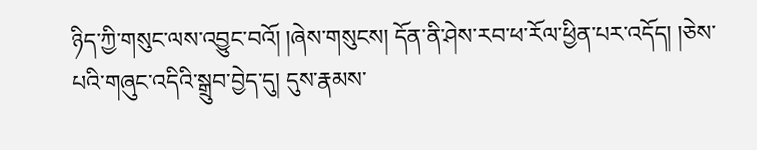ཉིད་ཀྱི་གསུང་ལས་འབྱུང་བའོ། །ཞེས་གསུངས། དོན་ནི་ཤེས་རབ་ཕ་རོལ་ཕྱིན་པར་འདོད། །ཅེས་པའི་གཞུང་འདིའི་སྒྲུབ་བྱེད་དུ། དུས་རྣམས་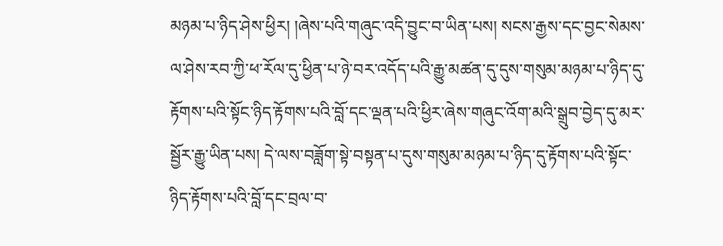མཉམ་པ་ཉིད་ཤེས་ཕྱིར། །ཞེས་པའི་གཞུང་འདི་བྱུང་བ་ཡིན་པས། སངས་རྒྱས་དང་བྱང་སེམས་ལ་ཤེས་རབ་ཀྱི་ཕ་རོལ་དུ་ཕྱིན་པ་ཉེ་བར་འདོད་པའི་རྒྱུ་མཚན་དུ་དུས་གསུམ་མཉམ་པ་ཉིད་དུ་རྟོགས་པའི་སྟོང་ཉིད་རྟོགས་པའི་བློ་དང་ལྡན་པའི་ཕྱིར་ཞེས་གཞུང་འོག་མའི་སྒྲུབ་བྱེད་དུ་མར་སྦྱོར་རྒྱུ་ཡིན་པས། དེ་ལས་བཟློག་སྟེ་བསྟན་པ་དུས་གསུམ་མཉམ་པ་ཉིད་དུ་རྟོགས་པའི་སྟོང་ཉིད་རྟོགས་པའི་བློ་དང་བྲལ་བ་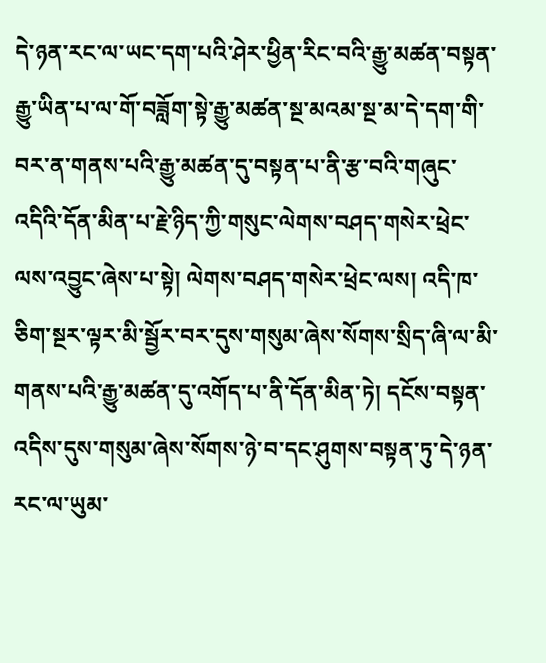དེ་ཉན་རང་ལ་ཡང་དག་པའི་ཤེར་ཕྱིན་རིང་བའི་རྒྱུ་མཚན་བསྟན་རྒྱུ་ཡིན་པ་ལ་གོ་བཟློག་སྟེ་རྒྱུ་མཚན་སྔ་མའམ་སྔ་མ་དེ་དག་གི་བར་ན་གནས་པའི་རྒྱུ་མཚན་དུ་བསྟན་པ་ནི་རྩ་བའི་གཞུང་འདིའི་དོན་མིན་པ་རྗེ་ཉིད་ཀྱི་གསུང་ལེགས་བཤད་གསེར་ཕྲེང་ལས་འབྱུང་ཞེས་པ་སྟེ། ལེགས་བཤད་གསེར་ཕྲེང་ལས། འདི་ཁ་ཅིག་སྔར་ལྟར་མི་སྦྱོར་བར་དུས་གསུམ་ཞེས་སོགས་སྲིད་ཞི་ལ་མི་གནས་པའི་རྒྱུ་མཚན་དུ་འགོད་པ་ནི་དོན་མིན་ཏེ། དངོས་བསྟན་འདིས་དུས་གསུམ་ཞེས་སོགས་ཉེ་བ་དང་ཤུགས་བསྟན་ཏུ་དེ་ཉན་རང་ལ་ཡུམ་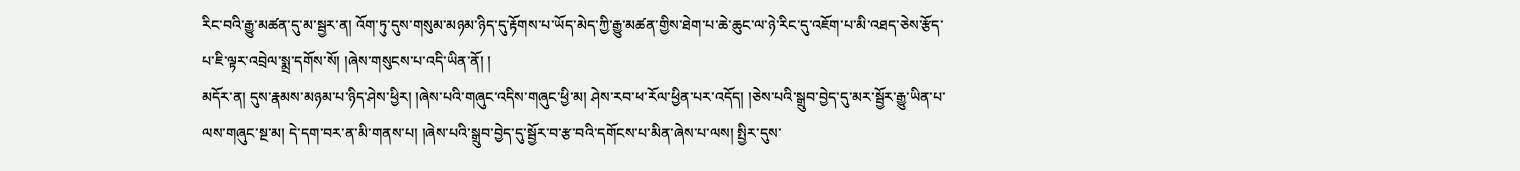རིང་བའི་རྒྱུ་མཚན་དུ་མ་སྦྱར་ན། འོག་ཏུ་དུས་གསུམ་མཉམ་ཉིད་དུ་རྟོགས་པ་ཡོད་མེད་ཀྱི་རྒྱུ་མཚན་གྱིས་ཐེག་པ་ཆེ་ཆུང་ལ་ཉེ་རིང་དུ་འཇོག་པ་མི་འཐད་ཅེས་རྩོད་པ་ཇི་ལྟར་འབྲེལ་སྨྲ་དགོས་སོ། །ཞེས་གསུངས་པ་འདི་ཡིན་ནོ། །
མདོར་ན། དུས་རྣམས་མཉམ་པ་ཉིད་ཤེས་ཕྱིར། །ཞེས་པའི་གཞུང་འདིས་གཞུང་ཕྱི་མ། ཤེས་རབ་ཕ་རོལ་ཕྱིན་པར་འདོད། །ཅེས་པའི་སྒྲུབ་བྱེད་དུ་མར་སྦྱོར་རྒྱུ་ཡིན་པ་ལས་གཞུང་སྔ་མ། དེ་དག་བར་ན་མི་གནས་པ། །ཞེས་པའི་སྒྲུབ་བྱེད་དུ་སྦྱོར་བ་རྩ་བའི་དགོངས་པ་མིན་ཞེས་པ་ལས། སྤྱིར་དུས་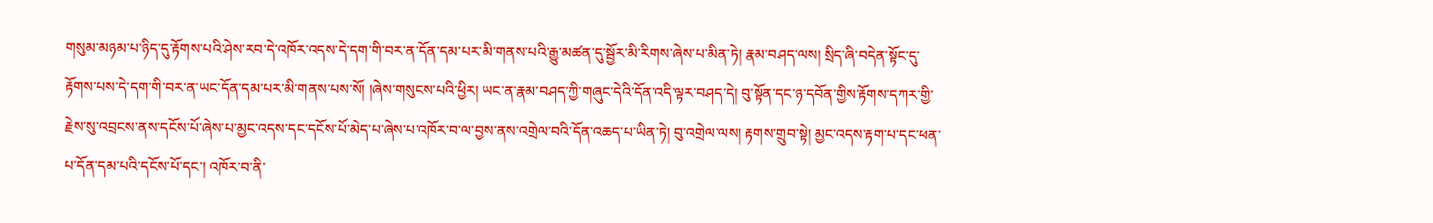གསུམ་མཉམ་པ་ཉིད་དུ་རྟོགས་པའི་ཤེས་རབ་དེ་འཁོར་འདས་དེ་དག་གི་བར་ན་དོན་དམ་པར་མི་གནས་པའི་རྒྱུ་མཚན་དུ་སྦྱོར་མི་རིགས་ཞེས་པ་མིན་ཏེ། རྣམ་བཤད་ལས། སྲིད་ཞི་བདེན་སྟོང་དུ་རྟོགས་པས་དེ་དག་གི་བར་ན་ཡང་དོན་དམ་པར་མི་གནས་པས་སོ། །ཞེས་གསུངས་པའི་ཕྱིར། ཡང་ན་རྣམ་བཤད་ཀྱི་གཞུང་དེའི་དོན་འདི་ལྟར་བཤད་དེ། བུ་སྟོན་དང་ཉ་དབོན་གྱིས་རྟོགས་དཀར་གྱི་རྗེས་སུ་འབྲངས་ནས་དངོས་པོ་ཞེས་པ་མྱང་འདས་དང་དངོས་པོ་མེད་པ་ཞེས་པ་འཁོར་བ་ལ་བྱས་ནས་འགྲེལ་བའི་དོན་འཆད་པ་ཡིན་ཏེ། བུ་འགྲེལ་ལས། རྟགས་གྲུབ་སྟེ། མྱང་འདས་རྟག་པ་དང་ཕན་པ་དོན་དམ་པའི་དངོས་པོ་དང་། འཁོར་བ་ནི་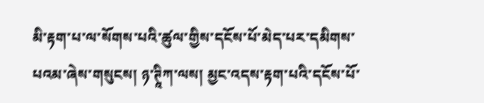མི་རྟག་པ་ལ་སོགས་པའི་ཚུལ་གྱིས་དངོས་པོ་མེད་པར་དམིགས་པའམ་ཞེས་གསུངས། ཉ་ཊཱིཀ་ལས། མྱང་འདས་རྟག་པའི་དངོས་པོ་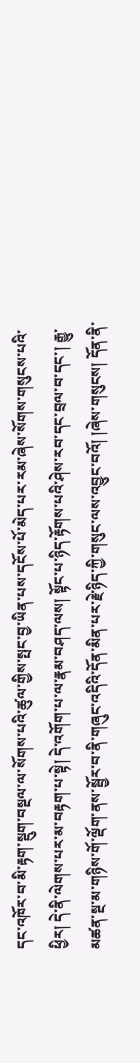དང་འཁོར་བ་མི་རྟག་སྡུག་བསྔལ་ལ་སོགས་པའི་ཚུལ་གྱིས་སྤང་བྱ་ཡིན་པས་དངོས་པོ་མེད་པར་རམ་ཞེས་སོགས་གསུངས་པའི་ཕྱིར། དེ་ནི་ལེགས་པར་མ་བརྟག་པ་སྟེ། དེ་འགོག་པ་ལ་རྣམ་བཤད་ལས། སྟོང་པ་ཉིད་རྟོགས་པའི་ཤེས་རབ་དང་བྲལ་བ་དང་། རྒྱུ་མཚན་སྔ་མ་གཉིས་གོ་ལྡོག་ནས་སྦྱོར་བ་ནི་གཞུང་འདིའི་དོན་མིན་པར་རྗེ་ཉིད་ཀྱི་གསུང་ལས་འབྱུང་བའོ། །ཞེས་གསུངས། དོན་ནི་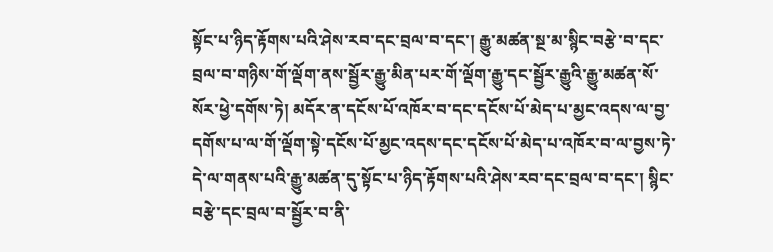སྟོང་པ་ཉིད་རྟོགས་པའི་ཤེས་རབ་དང་བྲལ་བ་དང་། རྒྱུ་མཚན་སྔ་མ་སྙིང་བརྩེ་བ་དང་བྲལ་བ་གཉིས་གོ་ལྡོག་ནས་སྦྱོར་རྒྱུ་མིན་པར་གོ་ལྡོག་རྒྱུ་དང་སྦྱོར་རྒྱུའི་རྒྱུ་མཚན་སོ་སོར་ཕྱེ་དགོས་ཏེ། མདོར་ན་དངོས་པོ་འཁོར་བ་དང་དངོས་པོ་མེད་པ་མྱང་འདས་ལ་བྱ་དགོས་པ་ལ་གོ་ལྡོག་སྟེ་དངོས་པོ་མྱང་འདས་དང་དངོས་པོ་མེད་པ་འཁོར་བ་ལ་བྱས་ཏེ་དེ་ལ་གནས་པའི་རྒྱུ་མཚན་དུ་སྟོང་པ་ཉིད་རྟོགས་པའི་ཤེས་རབ་དང་བྲལ་བ་དང་། སྙིང་བརྩེ་དང་བྲལ་བ་སྦྱོར་བ་ནི་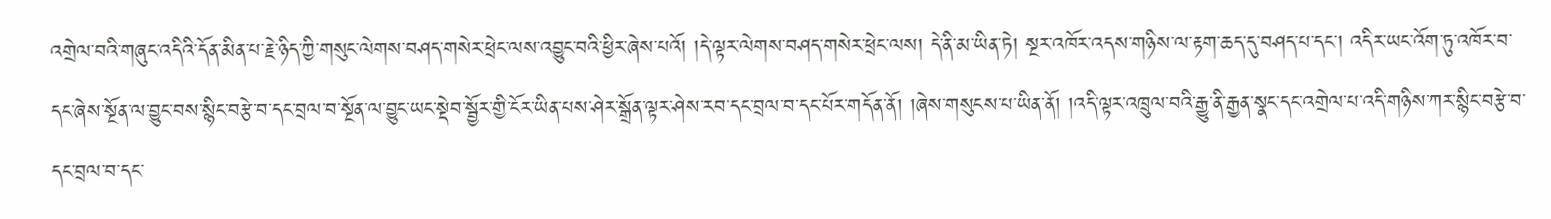འགྲེལ་བའི་གཞུང་འདིའི་དོན་མིན་པ་རྗེ་ཉིད་ཀྱི་གསུང་ལེགས་བཤད་གསེར་ཕྲེང་ལས་འབྱུང་བའི་ཕྱིར་ཞེས་པའོ། །དེ་ལྟར་ལེགས་བཤད་གསེར་ཕྲེང་ལས། དེ་ནི་མ་ཡིན་ཏེ། སྔར་འཁོར་འདས་གཉིས་ལ་རྟག་ཆད་དུ་བཤད་པ་དང་། འདིར་ཡང་འོག་ཏུ་འཁོར་བ་དང་ཞེས་སྔོན་ལ་བྱུང་བས་སྙིང་བརྩེ་བ་དང་བྲལ་བ་སྔོན་ལ་བྱུང་ཡང་སྡེབ་སྦྱོར་གྱི་ངོར་ཡིན་པས་ཤེར་སྒྲོན་ལྟར་ཤེས་རབ་དང་བྲལ་བ་དང་པོར་གདོན་ནོ། །ཞེས་གསུངས་པ་ཡིན་ནོ། །འདི་ལྟར་འཁྲུལ་བའི་རྒྱུ་ནི་རྒྱན་སྣང་དང་འགྲེལ་པ་འདི་གཉིས་ཀར་སྙིང་བརྩེ་བ་དང་བྲལ་བ་དང་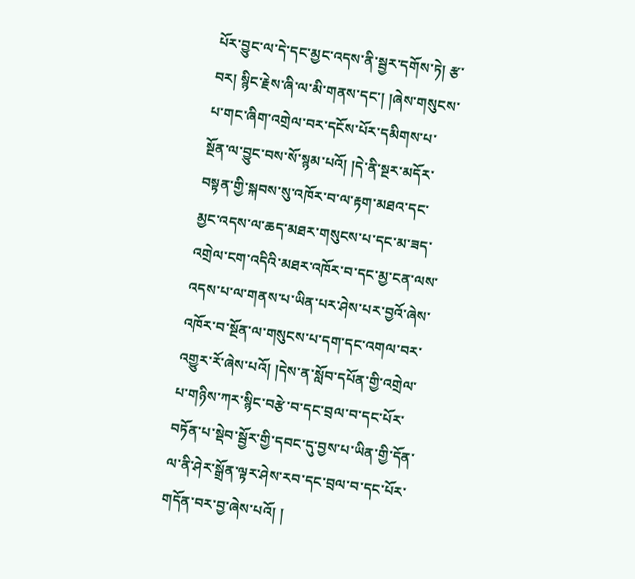པོར་བྱུང་ལ་དེ་དང་མྱང་འདས་ནི་སྦྱར་དགོས་ཏེ། རྩ་བར། སྙིང་རྗེས་ཞི་ལ་མི་གནས་དང་། །ཞེས་གསུངས་པ་གང་ཞིག་འགྲེལ་བར་དངོས་པོར་དམིགས་པ་སྔོན་ལ་བྱུང་བས་སོ་སྙམ་པའོ། །དེ་ནི་སྔར་མདོར་བསྟན་གྱི་སྐབས་སུ་འཁོར་བ་ལ་རྟག་མཐའ་དང་མྱང་འདས་ལ་ཆད་མཐར་གསུངས་པ་དང་མ་ཟད་འགྲེལ་ངག་འདིའི་མཐར་འཁོར་བ་དང་མྱ་ངན་ལས་འདས་པ་ལ་གནས་པ་ཡིན་པར་ཤེས་པར་བྱའོ་ཞེས་འཁོར་བ་སྔོན་ལ་གསུངས་པ་དག་དང་འགལ་བར་འགྱུར་རོ་ཞེས་པའོ། །དེས་ན་སློབ་དཔོན་གྱི་འགྲེལ་པ་གཉིས་ཀར་སྙིང་བརྩེ་བ་དང་བྲལ་བ་དང་པོར་བཏོན་པ་སྡེབ་སྦྱོར་གྱི་དབང་དུ་བྱས་པ་ཡིན་གྱི་དོན་ལ་ནི་ཤེར་སྒྲོན་ལྟར་ཤེས་རབ་དང་བྲལ་བ་དང་པོར་གདོན་བར་བྱ་ཞེས་པའོ། །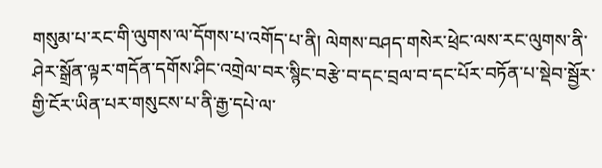གསུམ་པ་རང་གི་ལུགས་ལ་དོགས་པ་འགོད་པ་ནི། ལེགས་བཤད་གསེར་ཕྲེང་ལས་རང་ལུགས་ནི་ཤེར་སྒྲོན་ལྟར་གདོན་དགོས་ཤིང་འགྲེལ་བར་སྙིང་བརྩེ་བ་དང་བྲལ་བ་དང་པོར་བཏོན་པ་སྡེབ་སྦྱོར་གྱི་ངོར་ཡིན་པར་གསུངས་པ་ནི་རྒྱ་དཔེ་ལ་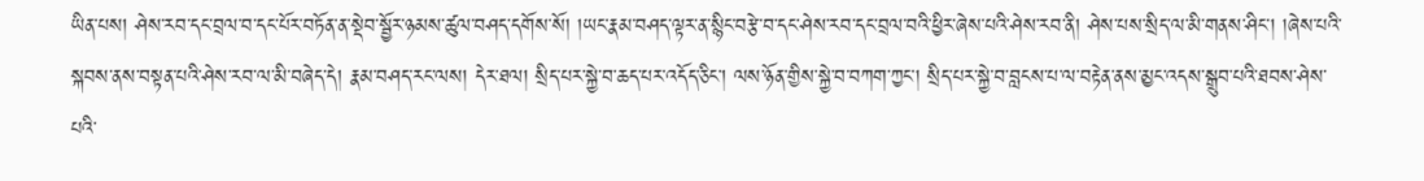ཡིན་པས། ཤེས་རབ་དང་བྲལ་བ་དང་པོར་བཏོན་ན་སྡེབ་སྦྱོར་ཉམས་ཚུལ་བཤད་དགོས་སོ། །ཡང་རྣམ་བཤད་ལྟར་ན་སྙིང་བརྩེ་བ་དང་ཤེས་རབ་དང་བྲལ་བའི་ཕྱིར་ཞེས་པའི་ཤེས་རབ་ནི། ཤེས་པས་སྲིད་ལ་མི་གནས་ཤིང་། །ཞེས་པའི་སྐབས་ནས་བསྟན་པའི་ཤེས་རབ་ལ་མི་བཞེད་དེ། རྣམ་བཤད་རང་ལས། དེར་ཐལ། སྲིད་པར་སྐྱེ་བ་ཆད་པར་འདོད་ཅིང་། ལས་ཉོན་གྱིས་སྐྱེ་བ་བཀག་ཀྱང་། སྲིད་པར་སྐྱེ་བ་བླངས་པ་ལ་བརྟེན་ནས་མྱང་འདས་སྒྲུབ་པའི་ཐབས་ཤེས་པའི་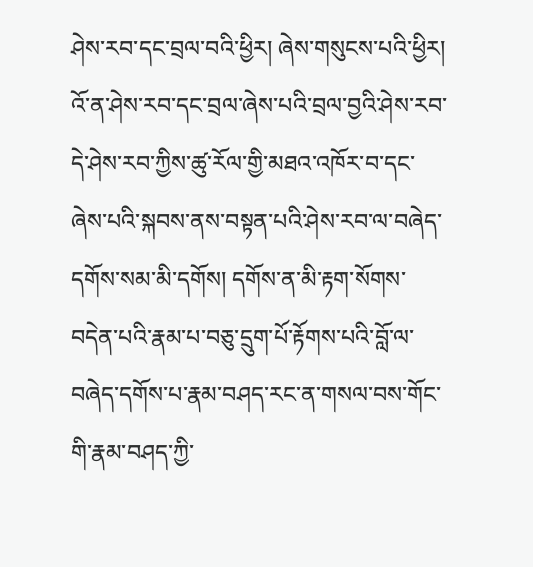ཤེས་རབ་དང་བྲལ་བའི་ཕྱིར། ཞེས་གསུངས་པའི་ཕྱིར། འོ་ན་ཤེས་རབ་དང་བྲལ་ཞེས་པའི་བྲལ་བྱའི་ཤེས་རབ་དེ་ཤེས་རབ་ཀྱིས་ཚུ་རོལ་གྱི་མཐའ་འཁོར་བ་དང་ཞེས་པའི་སྐབས་ནས་བསྟན་པའི་ཤེས་རབ་ལ་བཞེད་དགོས་སམ་མི་དགོས། དགོས་ན་མི་རྟག་སོགས་བདེན་པའི་རྣམ་པ་བཅུ་དྲུག་པོ་རྟོགས་པའི་བློ་ལ་བཞེད་དགོས་པ་རྣམ་བཤད་རང་ན་གསལ་བས་གོང་གི་རྣམ་བཤད་ཀྱི་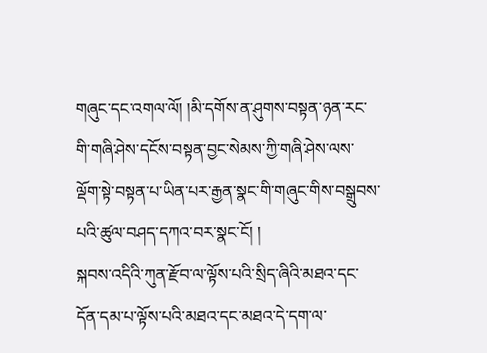གཞུང་དང་འགལ་ལོ། །མི་དགོས་ན་ཤུགས་བསྟན་ཉན་རང་གི་གཞི་ཤེས་དངོས་བསྟན་བྱང་སེམས་ཀྱི་གཞི་ཤེས་ལས་ལྡོག་སྟེ་བསྟན་པ་ཡིན་པར་རྒྱན་སྣང་གི་གཞུང་གིས་བསྒྲུབས་པའི་ཚུལ་བཤད་དཀའ་བར་སྣང་ངོ། །
སྐབས་འདིའི་ཀུན་རྫོབ་ལ་ལྟོས་པའི་སྲིད་ཞིའི་མཐའ་དང་དོན་དམ་པ་ལྟོས་པའི་མཐའ་དང་མཐའ་དེ་དག་ལ་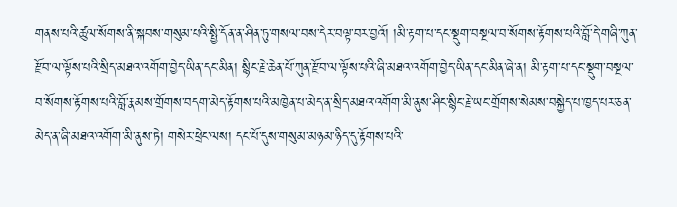གནས་པའི་ཚུལ་སོགས་ནི་སྐབས་གསུམ་པའི་སྤྱི་དོན་ན་ཤིན་ཏུ་གསལ་བས་དེར་བལྟ་བར་བྱའོ། །མི་རྟག་པ་དང་སྡུག་བསྔལ་བ་སོགས་རྟོགས་པའི་བློ་དེ་གཞི་ཀུན་རྫོབ་ལ་ལྟོས་པའི་སྲིད་མཐའ་འགོག་བྱེད་ཡིན་དང་མིན། སྙིང་རྗེ་ཆེན་པོ་ཀུན་རྫོབ་ལ་ལྟོས་པའི་ཞི་མཐའ་འགོག་བྱེད་ཡིན་དང་མིན་ཞེ་ན། མི་རྟག་པ་དང་སྡུག་བསྔལ་བ་སོགས་རྟོགས་པའི་བློ་རྣམས་གྲོགས་བདག་མེད་རྟོགས་པའི་མཁྱེན་པ་མེད་ན་སྲིད་མཐའ་འགོག་མི་ནུས་ཤིང་སྙིང་རྗེ་ཡང་གྲོགས་སེམས་བསྐྱེད་པ་ཁྱད་པར་ཅན་མེད་ན་ཞི་མཐའ་འགོག་མི་ནུས་ཏེ། གསེར་ཕྲེང་ལས། དང་པོ་དུས་གསུམ་མཉམ་ཉིད་དུ་རྟོགས་པའི་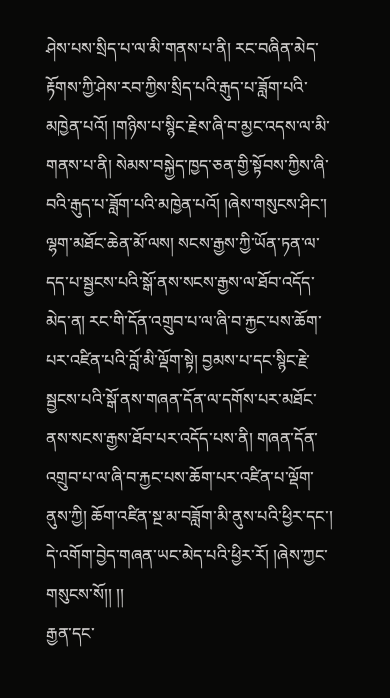ཤེས་པས་སྲིད་པ་ལ་མི་གནས་པ་ནི། རང་བཞིན་མེད་རྟོགས་ཀྱི་ཤེས་རབ་ཀྱིས་སྲིད་པའི་རྒུད་པ་ཟློག་པའི་མཁྱེན་པའོ། །གཉིས་པ་སྙིང་རྗེས་ཞི་བ་མྱང་འདས་ལ་མི་གནས་པ་ནི། སེམས་བསྐྱེད་ཁྱད་ཅན་གྱི་སྟོབས་ཀྱིས་ཞི་བའི་རྒུད་པ་ཟློག་པའི་མཁྱེན་པའོ། །ཞེས་གསུངས་ཤིང་། ལྷག་མཐོང་ཆེན་མོ་ལས། སངས་རྒྱས་ཀྱི་ཡོན་ཏན་ལ་དད་པ་སྦྱངས་པའི་སྒོ་ནས་སངས་རྒྱས་ལ་ཐོབ་འདོད་མེད་ན། རང་གི་དོན་འགྲུབ་པ་ལ་ཞི་བ་རྐྱང་པས་ཆོག་པར་འཛིན་པའི་བློ་མི་ལྡོག་སྟེ། བྱམས་པ་དང་སྙིང་རྗེ་སྦྱངས་པའི་སྒོ་ནས་གཞན་དོན་ལ་དགོས་པར་མཐོང་ནས་སངས་རྒྱས་ཐོབ་པར་འདོད་པས་ནི། གཞན་དོན་འགྲུབ་པ་ལ་ཞི་བ་རྐྱང་པས་ཆོག་པར་འཛིན་པ་ལྡོག་ནུས་ཀྱི། ཆོག་འཛིན་སྔ་མ་བཟློག་མི་ནུས་པའི་ཕྱིར་དང་། དེ་འགོག་བྱེད་གཞན་ཡང་མེད་པའི་ཕྱིར་རོ། །ཞེས་ཀྱང་གསུངས་སོ།། །།
རྒྱན་དང་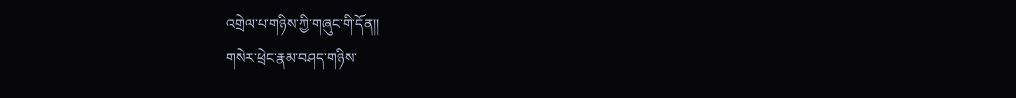འགྲེལ་པ་གཉིས་ཀྱི་གཞུང་གི་དོན།།
གསེར་ཕྲེང་རྣམ་བཤད་གཉིས་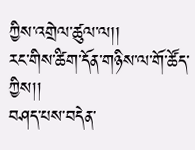ཀྱིས་འགྲེལ་ཚུལ་ལ།།
རང་གིས་ཚིག་དོན་གཉིས་ལ་གོ་ཚོད་ཀྱིས།།
བཤད་པས་བདེན་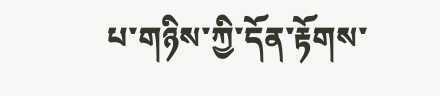པ་གཉིས་ཀྱི་དོན་རྟོགས་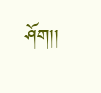ཤོག།།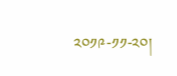༢༠༡༩-༡༡-༢༠།